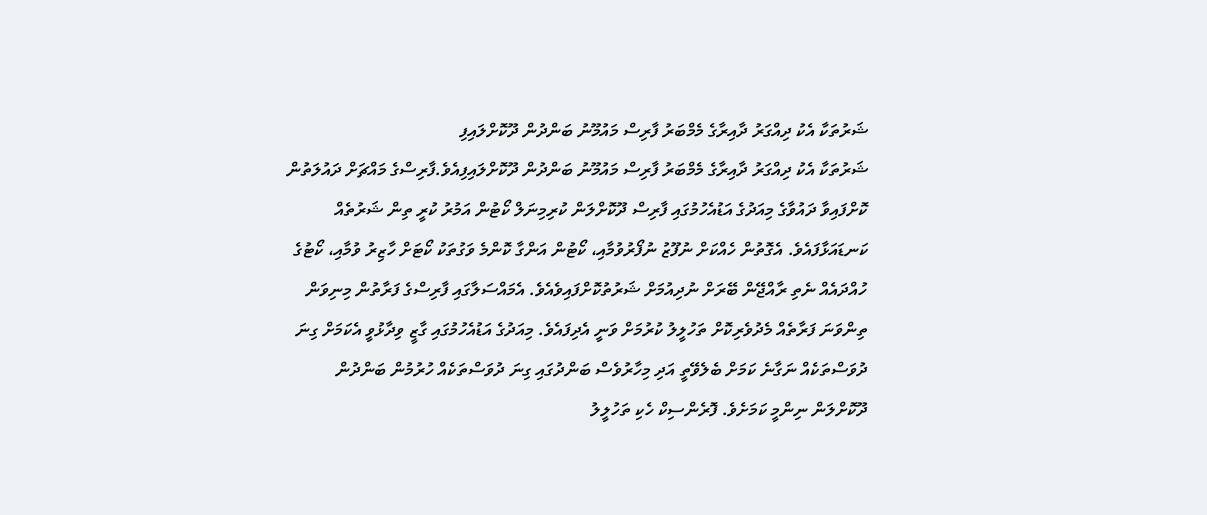ޝަރުތަކާ އެކު ދިއްގަރު ދާއިރާގެ މެމްބަރު ފާރިސް މައުމޫނު ބަންދުން ދޫކޮށްލައިފި
ޝަރުތަކާ އެކު ދިއްގަރު ދާއިރާގެ މެމްބަރު ފާރިސް މައުމޫނު ބަންދުން ދޫކޮށްލައިފިއެވެ.ފާރިސްގެ މައްޗަށް ދައުލަތުން ކޮށްފައިވާ ދައުވާގެ މިއަދުގެ އަޑުއެހުމުގައި ފާރިސް ދޫކޮށްލަން ކުރިމިނަލް ކޯޓުން އަމުރު ކުރީ ތިން ޝަރުތެއް ކަނޑައަޅާފައެވެ. އެގޮތުން ހެއްކަށް ނުފޫޒު ނުފޯރުވުމާއި، ކޯޓުން އަންގާ ކޮންމެ ވަގުތަކު ކޯޓަށް ހާޒިރު ވުމާއި، ކޯޓުގެ ހުއްދައެއް ނެތި ރާއްޖޭން ބޭރަށް ނުދިއުމަށް ޝަރުތުކޮށްފައިވެއެވެ. އެމައްސަލާގައި ފާރިސްގެ ފަރާތުން މިނިވަން ތިންވަނަ ފަރާތެއް މެދުވެރިކޮށް ތަހުލީލު ކުރުމަށް ވަނީ އެދިފައެވެ. މިއަދުގެ އަޑުއެހުމުގައި ގާޒީ ވިދާޅުވީ އެކަމަށް ގިނަ ދުވަސްތަކެއް ނަގާނެ ކަމަށް ބެލެވޭތީ އަދި މިހާރުވެސް ބަންދުގައި ގިނަ ދުވަސްތަކެއް ހުރުމުން ބަންދުން ދޫކޮށްލަން ނިންމީ ކަމަށެވެ. ފޮރެންސިކް ހެކި ތަހުލީލު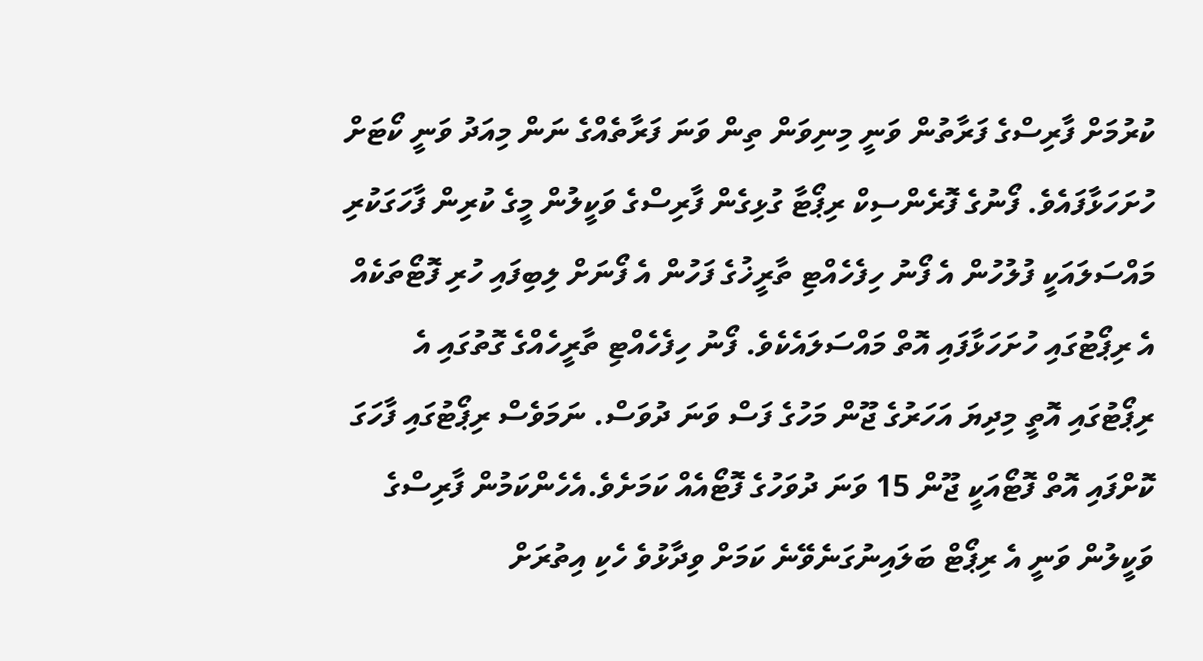ކުރުމަށް ފާރިސްގެ ފަރާތުން ވަނީ މިނިވަން ތިން ވަނަ ފަރާތެއްގެ ނަން މިއަދު ވަނީ ކޯޓަށް ހުށަހަޅާފައެވެ. ފޯނުގެ ފޮރެންސިކް ރިޕޯޓާ ގުޅިގެން ފާރިސްގެ ވަކީލުން މީގެ ކުރިން ފާހަގަކުރި މައްސަލައަކީ ފުލުހުން އެ ފޯނު ހިފެހެއްޓި ތާރީޚުގެ ފަހުން އެ ފޯނަށް ލިބިފައި ހުރި ފޮޓޯތަކެއް އެ ރިޕޯޓުގައި ހުށަހަޅާފައި އޮތް މައްސަލައެކެވެ. ފޯނު ހިފެހެއްޓި ތާރީހެއްގެ ގޮތުގައި އެ ރިޕޯޓުގައި އޮތީ މިދިޔަ އަހަރުގެ ޖޫން މަހުގެ ފަސް ވަނަ ދުވަސް. ނަމަވެސް ރިޕޯޓުގައި ފާހަގަ ކޮށްފައި އޮތް ފޮޓޯއަކީ ޖޫން 15 ވަނަ ދުވަހުގެ ފޮޓޯއެއް ކަމަށެވެ.އެހެންކަމުން ފާރިސްގެ ވަކީލުން ވަނީ އެ ރިޕޯޓް ބަލައިނުގަނެވޭނެ ކަމަށް ވިދާޅުވެ ހެކި އިތުރަށް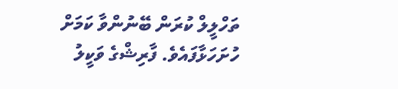ތަހްލީލް ކުރަން ބޭނުންވާ ކަމަށް ހުށަހަޅާފައެވެ. ފާރިޝްގެ ވަކީލު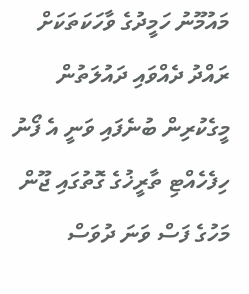މައުމޫނު ހަމީދުގެ ވާހަކަތަކަށް ރައްދު ދެއްވައި ދައުލަތުން މީގެކުރިން ބުނެފައި ވަނީ އެ ފޯނު ހިފެހެއްޓި ތާރީޚުގެ ގޮތުގައި ޖޫން މަހުގެ ފަސް ވަނަ ދުވަސް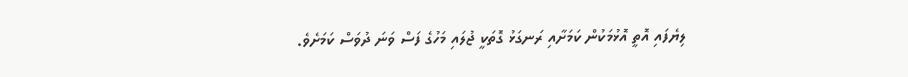ލިޔެފައި އޮތީ އޮޅުމަކުން ކަމަށާއި ރަނގަޅު ގޮތަކީ ޖުލައި މަހުގެ ފަސް ވަނަ ދުވަސް ކަމަށެވެ.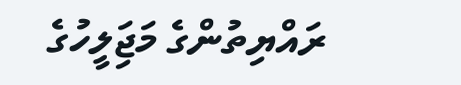ރައްޔިތުންގެ މަޖަިލީހުގެ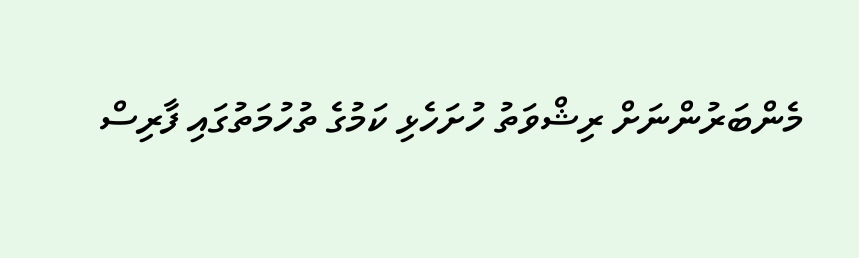މެންބަރުންނަށް ރިޝްވަތު ހުށަހެޅި ކަމުގެ ތުހުމަތުގައި ފާރިސް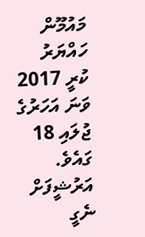މައުމޫން ހައްޔަރު ކުރީ 2017 ވަނަ އަހަރުގެ ޖުލައި 18 ގައެވެ.
އަރުޝީފަށް ނެގީ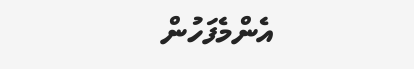އެންމެފަހުން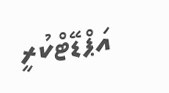އަޕްޑޭޓްކުރީ